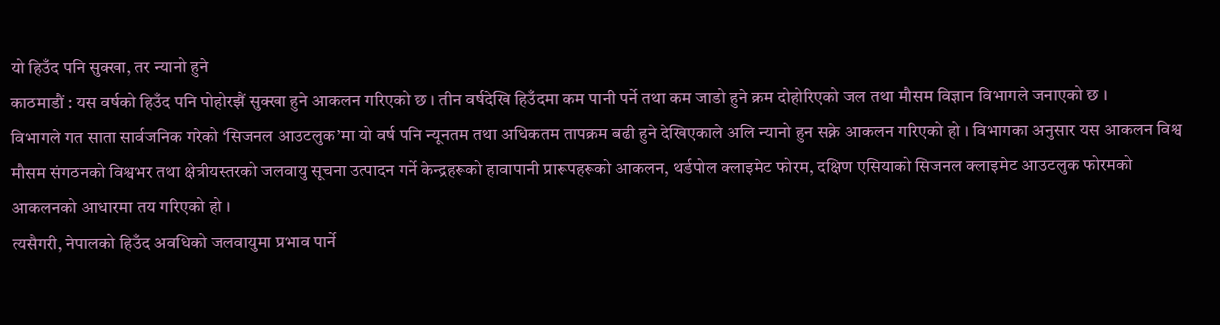यो हिउँद पनि सुक्खा, तर न्यानो हुने
काठमाडौं : यस वर्षको हिउँद पनि पोहोरझैं सुक्खा हुने आकलन गरिएको छ । तीन वर्षदेखि हिउँदमा कम पानी पर्ने तथा कम जाडो हुने क्रम दोहोरिएको जल तथा मौसम विज्ञान विभागले जनाएको छ ।
विभागले गत साता सार्वजनिक गरेको ‘सिजनल आउटलुक’मा यो वर्ष पनि न्यूनतम तथा अधिकतम तापक्रम बढी हुने देखिएकाले अलि न्यानो हुन सक्ने आकलन गरिएको हो । विभागका अनुसार यस आकलन विश्व मौसम संगठनको विश्वभर तथा क्षेत्रीयस्तरको जलवायु सूचना उत्पादन गर्ने केन्द्रहरूको हावापानी प्रारूपहरूको आकलन, थर्डपोल क्लाइमेट फोरम, दक्षिण एसियाको सिजनल क्लाइमेट आउटलुक फोरमको आकलनको आधारमा तय गरिएको हो ।
त्यसैगरी, नेपालको हिउँद अवधिको जलवायुमा प्रभाव पार्ने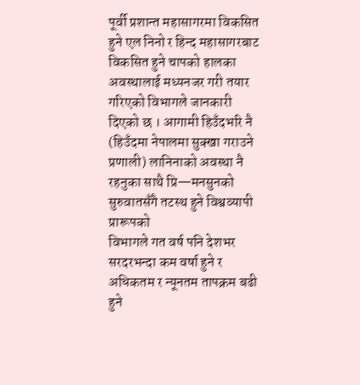पूर्वी प्रशान्त महासागरमा विकसित हुने एल निनो र हिन्द महासागरबाट विकसित हुने चापको हालका अवस्थालाई मध्यनजर गरी तयार गरिएको विभागले जानकारी दिएको छ । आगामी हिउँदभरि नै (हिउँदमा नेपालमा सुक्खा गराउने प्रणाली) लानिनाको अवस्था नै रहनुका साथै प्रि—मनसुनको सुरुवातसँगै तटस्थ हुने विश्वव्यापी प्रारूपको
विभागले गत वर्ष पनि देशभर सरदरभन्दा कम वर्षा हुने र अधिकतम र न्यूनतम तापक्रम बढी हुने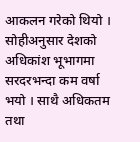आकलन गरेको थियो । सोहीअनुसार देशको अधिकांश भूभागमा सरदरभन्दा कम वर्षा भयो । साथै अधिकतम तथा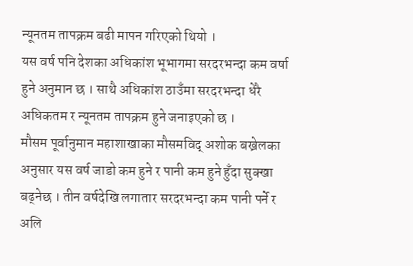न्यूनतम तापक्रम बढी मापन गरिएको थियो ।
यस वर्ष पनि देशका अधिकांश भूभागमा सरदरभन्दा कम वर्षा हुने अनुमान छ । साथै अधिकांश ठाउँमा सरदरभन्दा धेरै अधिकतम र न्यूनतम तापक्रम हुने जनाइएको छ ।
मौसम पूर्वानुमान महाशाखाका मौसमविद् अशोक बख्रेलका अनुसार यस वर्ष जाडो कम हुने र पानी कम हुने हुँदा सुक्खा बढ्नेछ । तीन वर्षदेखि लगातार सरदरभन्दा कम पानी पर्ने र अलि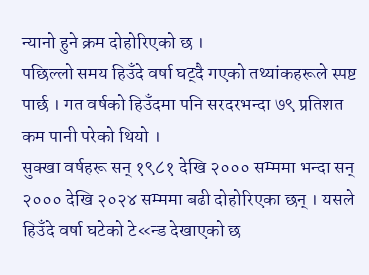न्यानो हुने क्रम दोहोरिएको छ ।
पछिल्लो समय हिउँदे वर्षा घट्दै गएको तथ्यांकहरूले स्पष्ट पार्छ । गत वर्षको हिउँदमा पनि सरदरभन्दा ७९ प्रतिशत कम पानी परेको थियो ।
सुक्खा वर्षहरू सन् १९८१ देखि २००० सम्ममा भन्दा सन् २००० देखि २०२४ सम्ममा बढी दोहोरिएका छन् । यसले हिउँदे वर्षा घटेको टे«न्ड देखाएको छ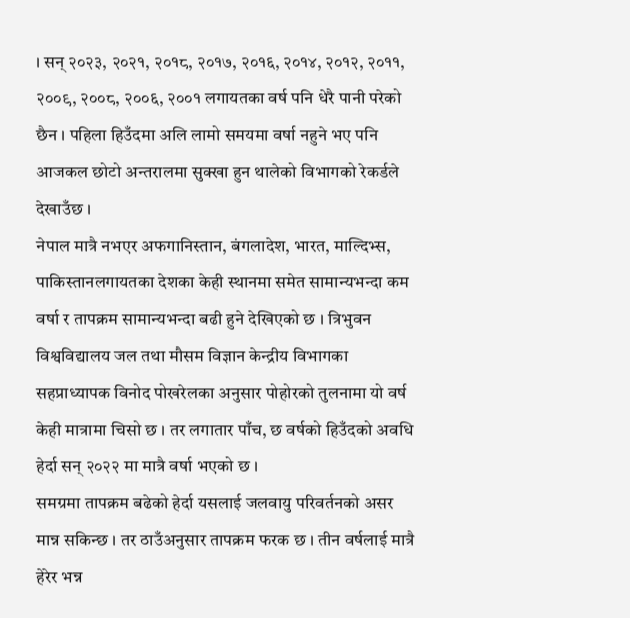। सन् २०२३, २०२१, २०१८, २०१७, २०१६, २०१४, २०१२, २०११, २००९, २००८, २००६, २००१ लगायतका वर्ष पनि धेरै पानी परेको छैन । पहिला हिउँदमा अलि लामो समयमा वर्षा नहुने भए पनि आजकल छोटो अन्तरालमा सुक्खा हुन थालेको विभागको रेकर्डले देखाउँछ ।
नेपाल मात्रै नभएर अफगानिस्तान, बंगलादेश, भारत, माल्दिभ्स, पाकिस्तानलगायतका देशका केही स्थानमा समेत सामान्यभन्दा कम वर्षा र तापक्रम सामान्यभन्दा बढी हुने देखिएको छ । त्रिभुवन विश्वविद्यालय जल तथा मौसम विज्ञान केन्द्रीय विभागका सहप्राध्यापक विनोद पोखरेलका अनुसार पोहोरको तुलनामा यो वर्ष केही मात्रामा चिसो छ । तर लगातार पाँच, छ वर्षको हिउँदको अवधि हेर्दा सन् २०२२ मा मात्रै वर्षा भएको छ ।
समग्रमा तापक्रम बढेको हेर्दा यसलाई जलवायु परिवर्तनको असर मान्न सकिन्छ । तर ठाउँअनुसार तापक्रम फरक छ । तीन वर्षलाई मात्रै हेरेर भन्न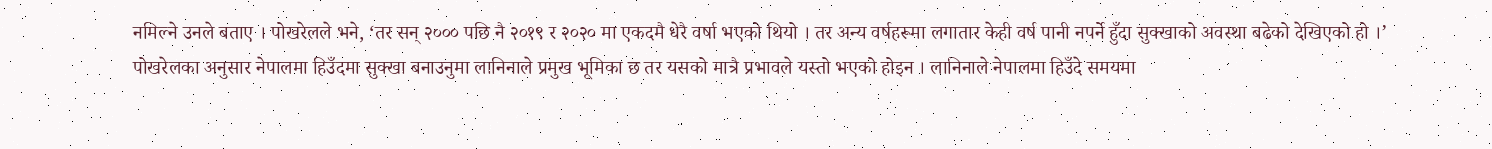नमिल्ने उनले बताए । पोखरेलले भने, ‘तर सन् २००० पछि नै २०१९ र २०२० मा एकदमै धेरै वर्षा भएको थियो । तर अन्य वर्षहरूमा लगातार केही वर्ष पानी नपर्ने हुँदा सुक्खाको अवस्था बढेको देखिएको हो ।’
पोखरेलका अनुसार नेपालमा हिउँदमा सुक्खा बनाउनुमा लानिनाले प्रमुख भूमिका छ तर यसको मात्रै प्रभावले यस्तो भएको होइन । लानिनाले नेपालमा हिउँदे समयमा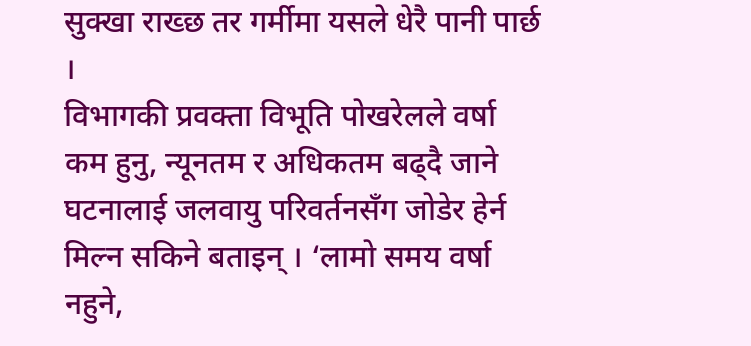सुक्खा राख्छ तर गर्मीमा यसले धेरै पानी पार्छ ।
विभागकी प्रवक्ता विभूति पोखरेलले वर्षा कम हुनु, न्यूनतम र अधिकतम बढ्दै जाने घटनालाई जलवायु परिवर्तनसँग जोडेर हेर्न मिल्न सकिने बताइन् । ‘लामो समय वर्षा नहुने,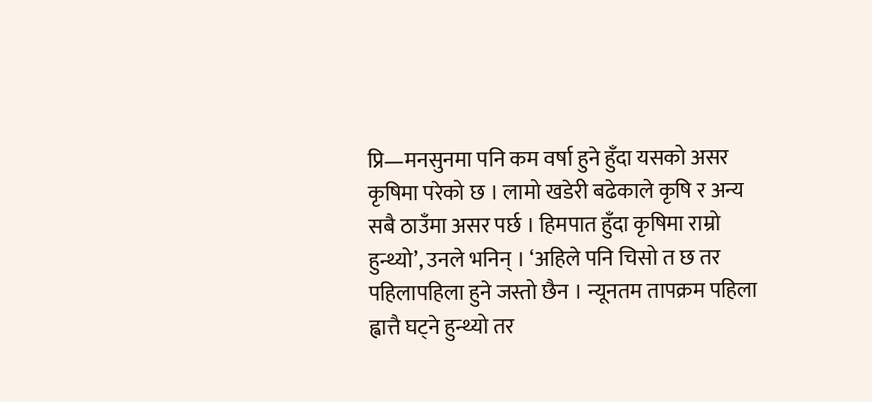प्रि—मनसुनमा पनि कम वर्षा हुने हुँदा यसको असर कृषिमा परेको छ । लामो खडेरी बढेकाले कृषि र अन्य सबै ठाउँमा असर पर्छ । हिमपात हुँदा कृषिमा राम्रो हुन्थ्यो’, उनले भनिन् । ‘अहिले पनि चिसो त छ तर पहिलापहिला हुने जस्तो छैन । न्यूनतम तापक्रम पहिला ह्वात्तै घट्ने हुन्थ्यो तर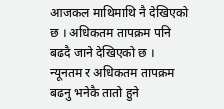आजकल माथिमाथि नै देखिएको छ । अधिकतम तापक्रम पनि बढदै जाने देखिएको छ । न्यूनतम र अधिकतम तापक्रम बढनु भनेकै तातो हुने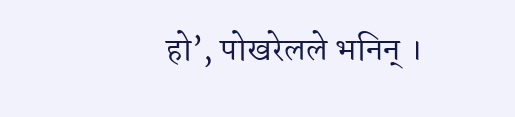हो’, पोखरेलले भनिन् ।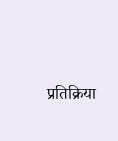प्रतिक्रिया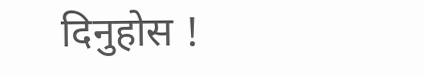दिनुहोस !